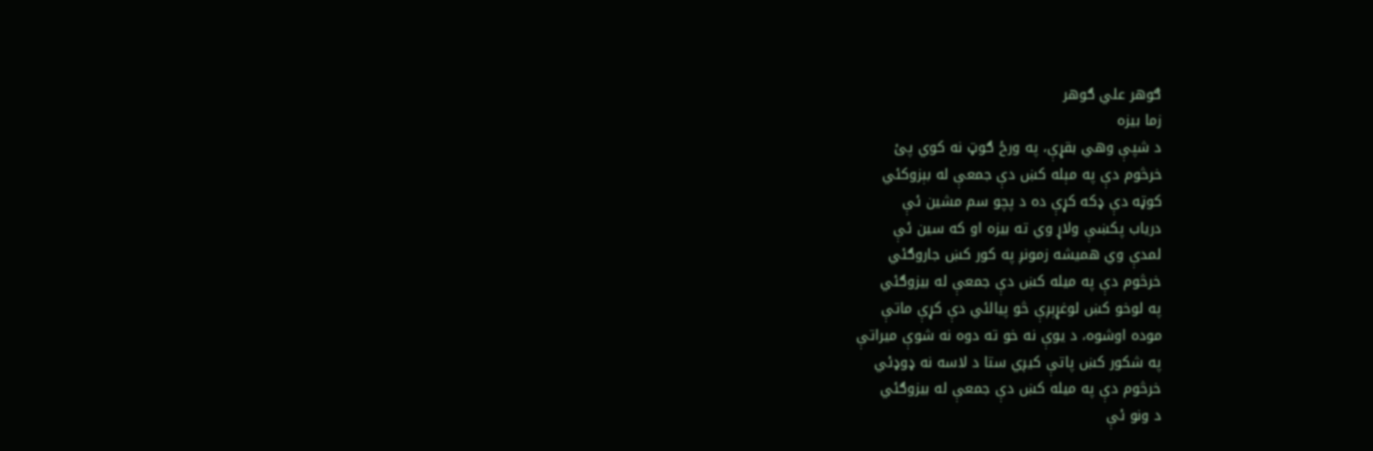ګوهر علي ګوهر
زما بيزه
د شپې وهي بقړې، په ورځ ګوټ نه کوي پئ
خرڅوم دې په مېله کښ دې جمعې له بېزوکئي
کوټه دې ډکه کړې ده د پچو سم مشين ئې
درياب پکښې ولاړ وي ته بيزه او که سين ئې
لمدې وي هميشه زمونږ په کور کښ جاروګئي
خرڅوم دې په ميله کښ دې جمعې له بيزوګئي
په لوخو کښ لوغړېږې څو پيالئي دې کړې ماتې
موده اوشوه، د يوې نه خو ته دوه نه شوې ميراتې
په شکور کښ پاتې کيږي ستا د لاسه نه ډوډئي
خرڅوم دې په ميله کښ دې جمعې له بيزوګئي
د ونو ئې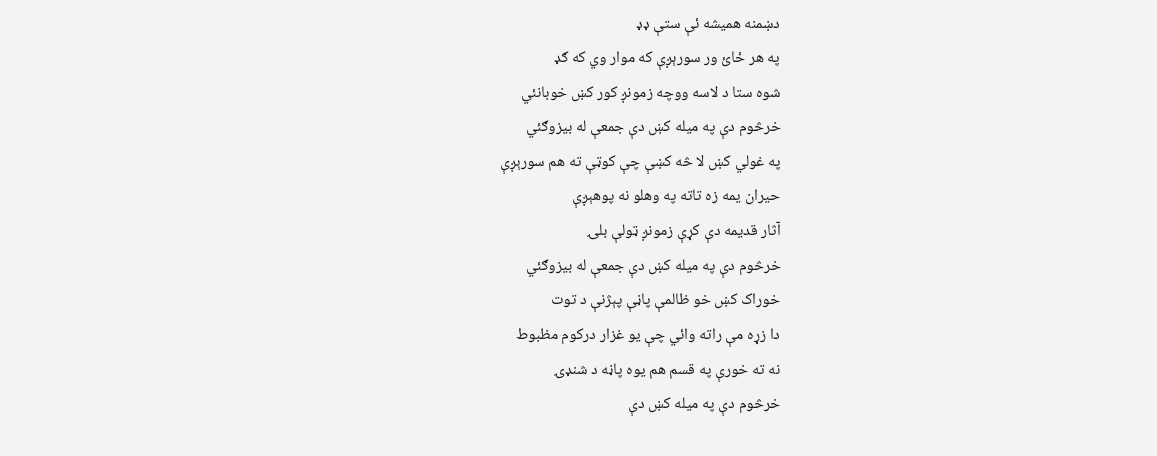دښمنه هميشه ئې ستې ډډ
په هر ځائ ور سورېږې که موار وي که ګډ
شوه ستا د لاسه ووچه زمونږ کور کښ خوبانئي
خرڅوم دې په ميله کښ دې جمعې له بيزوګئي
په غولي کښ لا څه کښې چې کوټې ته هم سورېږې
حيران يمه زه تاته په وهلو نه پوهېږې
آثار قديمه دې کړې زمونږ ټولې بلۍ
خرڅوم دې په ميله کښ دې جمعې له بيزوګئي
خوراک کښ خو ظالمې پاڼې پېژنې د توت
دا زړه مې راته وائي چې يو غزار درکوم مظبوط
نه ته خورې په قسم هم يوه پاڼه د شنډۍ
خرڅوم دې په ميله کښ دې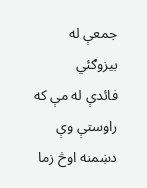جمعې له بيزوګئي
فائدې له مې که راوستې وې دښمنه اوڅ زما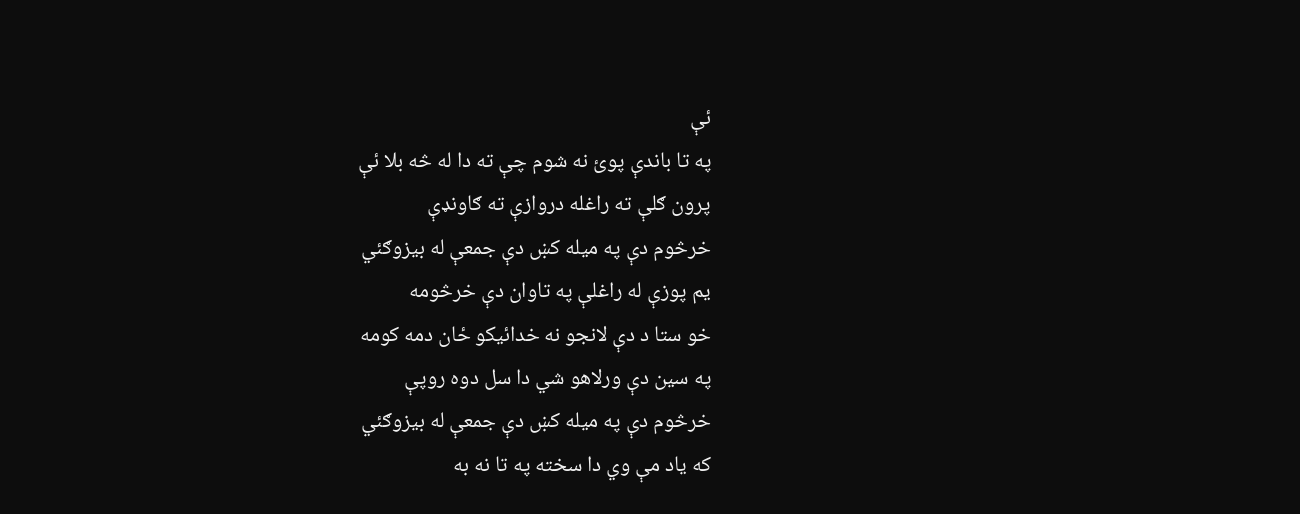ئې
په تا باندې پوئ نه شوم چې ته دا له څه بلا ئې
پرون ګلې ته راغله دروازې ته ګاونډې
خرڅوم دې په ميله کښ دې جمعې له بيزوګئي
يم پوزې له راغلې په تاوان دې خرڅومه
خو ستا د دې لانجو نه خدائيکو ځان دمه کومه
په سين دې ورلاهو شي دا سل دوه روپې
خرڅوم دې په ميله کښ دې جمعې له بيزوګئي
که ياد مې وي دا سخته په تا نه به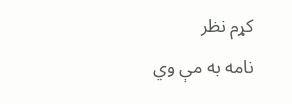کړم نظر
نامه به مې وي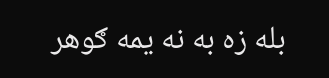بله زه به نه يمه ګوهر